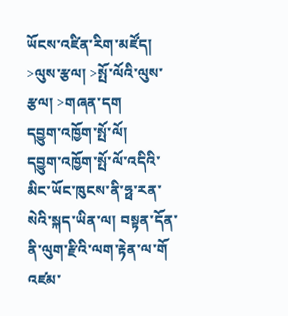ཡོངས་འཛིན་རིག་མཛོད། >ལུས་རྩལ། >སྤོ་ལོའི་ལུས་རྩལ། >གཞན་དག
དབྱུག་འཁྱོག་སྤོ་ལོ།
དབྱུག་འཁྱོག་སྤོ་ལོ་འདིའི་མིང་ཡོང་ཁུངས་ནི་ཧྥ་རན་སེའི་སྐད་ཡིན་ལ། བསྟན་དོན་ནི་ལུག་རྫིའི་ལག་རྟེན་ལ་གོ འཛམ་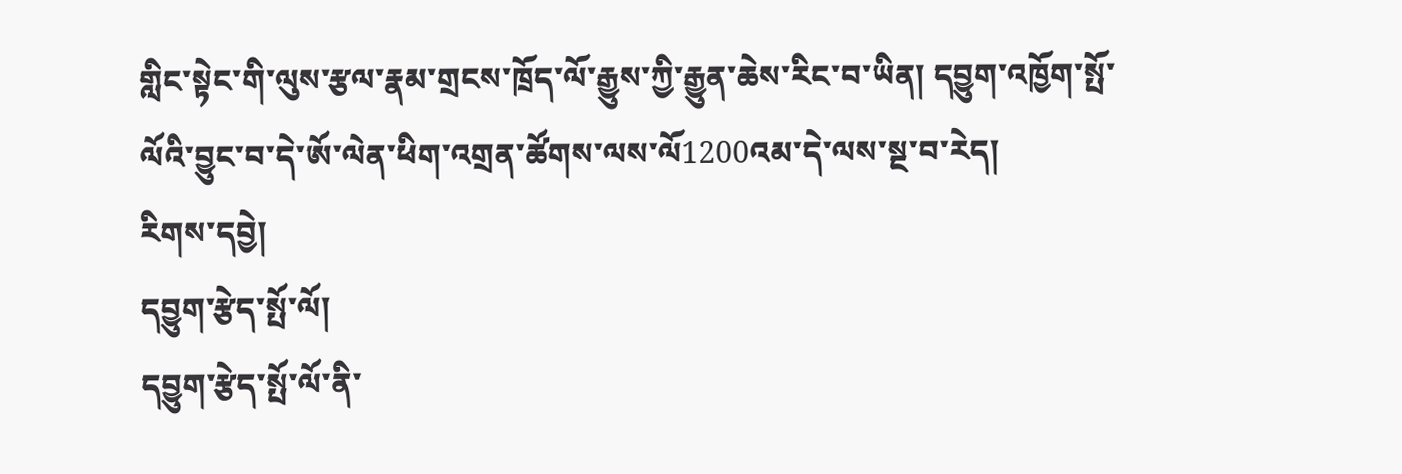གླིང་སྟེང་གི་ལུས་རྩལ་རྣམ་གྲངས་ཁྲོད་ལོ་རྒྱུས་ཀྱི་རྒྱུན་ཆེས་རིང་བ་ཡིན། དབྱུག་འཁྱོག་སྤོ་ལོའི་བྱུང་བ་དེ་ཨོ་ལེན་ཕིག་འགྲན་ཚོགས་ལས་ལོ1200འམ་དེ་ལས་སྔ་བ་རེད།
རིགས་དབྱེ།
དབྱུག་རྩེད་སྤོ་ལོ།
དབྱུག་རྩེད་སྤོ་ལོ་ནི་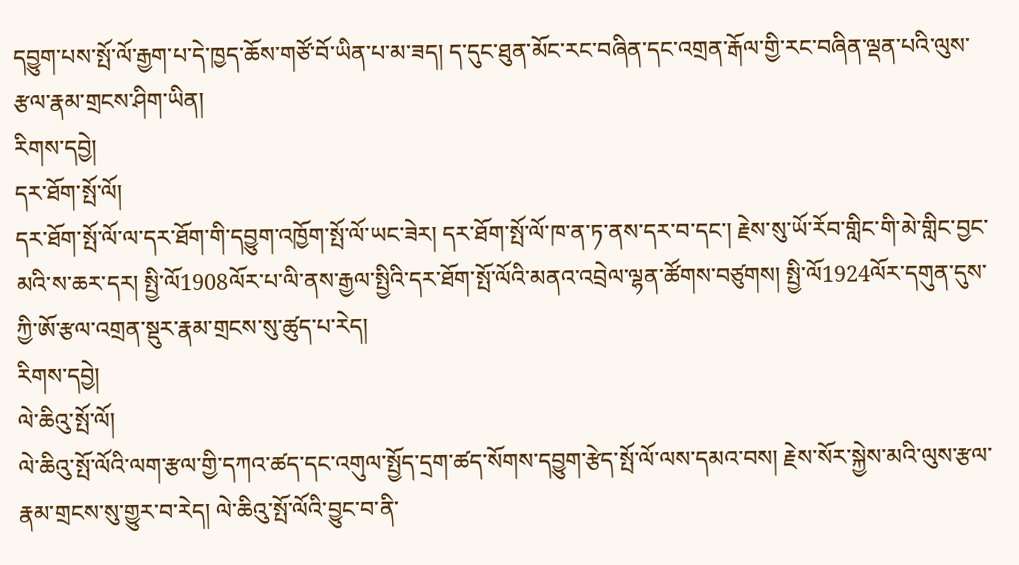དབྱུག་པས་སྤོ་ལོ་རྒྱག་པ་དེ་ཁྱད་ཆོས་གཙོ་བོ་ཡིན་པ་མ་ཟད། ད་དུང་ཐུན་མོང་རང་བཞིན་དང་འགྲན་རྒོལ་གྱི་རང་བཞིན་ལྡན་པའི་ལུས་རྩལ་རྣམ་གྲངས་ཤིག་ཡིན།
རིགས་དབྱེ།
དར་ཐོག་སྤོ་ལོ།
དར་ཐོག་སྤོ་ལོ་ལ་དར་ཐོག་གི་དབྱུག་འཁྱོག་སྤོ་ལོ་ཡང་ཟེར། དར་ཐོག་སྤོ་ལོ་ཁ་ན་ཏ་ནས་དར་བ་དང་། རྗེས་སུ་ཡོ་རོབ་གླིང་གི་མེ་གླིང་བྱང་མའི་ས་ཆར་དར། སྤྱི་ལོ1908ལོར་པ་ལི་ནས་རྒྱལ་སྤྱིའི་དར་ཐོག་སྤོ་ལོའི་མནའ་འབྲེལ་ལྷན་ཚོགས་བཙུགས། སྤྱི་ལོ1924ལོར་དགུན་དུས་ཀྱི་ཨོ་རྩལ་འགྲན་སྡུར་རྣམ་གྲངས་སུ་ཚུད་པ་རེད།
རིགས་དབྱེ།
ལེ་ཆིའུ་སྤོ་ལོ།
ལེ་ཆིའུ་སྤོ་ལོའི་ལག་རྩལ་གྱི་དཀའ་ཚད་དང་འགུལ་སྤྱོད་དྲག་ཚད་སོགས་དབྱུག་རྩེད་སྤོ་ལོ་ལས་དམའ་བས། རྗེས་སོར་སྐྱེས་མའི་ལུས་རྩལ་རྣམ་གྲངས་སུ་གྱུར་བ་རེད། ལེ་ཆིའུ་སྤོ་ལོའི་བྱུང་བ་ནི་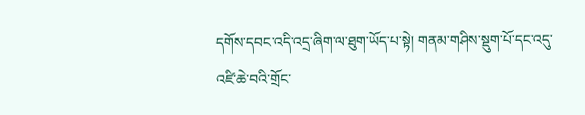དགོས་དབང་འདི་འདྲ་ཞིག་ལ་ཐུག་ཡོད་པ་སྟེ། གནམ་གཤིས་སྡུག་པོ་དང་འདུ་འཛི་ཆེ་བའི་གྲོང་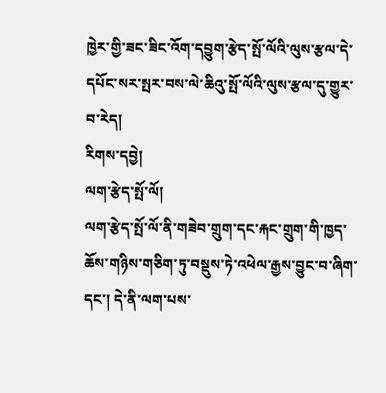ཁྱེར་གྱི་ཟང་ཟིང་འོག་དབྱུག་རྩེད་སྤོ་ལོའི་ལུས་རྩལ་དེ་དཔོང་སར་སྤར་བས་ལེ་ཆིའུ་སྤོ་ལོའི་ལུས་རྩལ་དུ་གྱུར་བ་རེད།
རིགས་དབྱེ།
ལག་རྩེད་སྤོ་ལོ།
ལག་རྩེད་སྤོ་ལོ་ནི་གཟེབ་གྲུག་དང་རྐང་གྲུག་གི་ཁྱད་ཆོས་གཉིས་གཅིག་ཏུ་བསྡུས་ཏེ་འཕེལ་རྒྱས་བྱུང་བ་ཞིག་དང་། དེ་ནི་ལག་པས་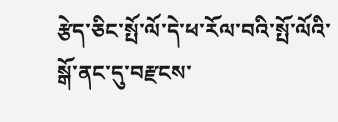རྩེད་ཅིང་སྤོ་ལོ་དེ་ཕ་རོལ་བའི་སྤོ་ལོའི་སྒོ་ནང་དུ་བརྫངས་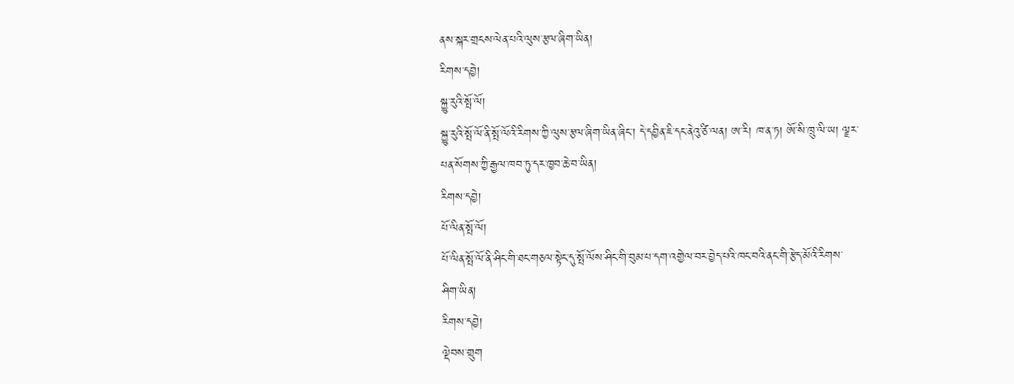ནས་སྐར་གྲངས་ལེན་པའི་ལུས་རྩལ་ཞིག་ཡིན།
རིགས་དབྱེ།
སྐྱུ་རུའི་སྤོ་ལོ།
སྐྱུ་རུའི་སྤོ་ལོ་ནི་སྤོ་ལོའི་རིགས་ཀྱི་ལུས་རྩལ་ཞིག་ཡིན་ཞིང་། དེ་དབྱིན་ཇི་དང་ནེའུ་ཙི་ལན། ཨ་རི། ཁ་ན་ཏ། ཨོ་སི་ཁྲུ་ལི་ཡ། ལྗར་པན་སོགས་ཀྱི་རྒྱལ་ཁབ་ཏུ་དར་ཁྱབ་ཆེ་བ་ཡིན།
རིགས་དབྱེ།
པོ་ལིན་སྤོ་ལོ།
པོ་ལིན་སྤོ་ལོ་ནི་ཤིང་གི་ཐང་གཅལ་སྟེང་དུ་སྤོ་ལོས་ཤིང་གི་བུམ་པ་དག་འགྱེལ་བར་བྱེད་པའི་ཁང་བའི་ནང་གི་རྩེད་མོའི་རིགས་ཤིག་ཡིན།
རིགས་དབྱེ།
ལྡེབས་གྲུག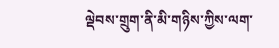ལྡེབས་གྲུག་ནི་མི་གཉིས་ཀྱིས་ལག་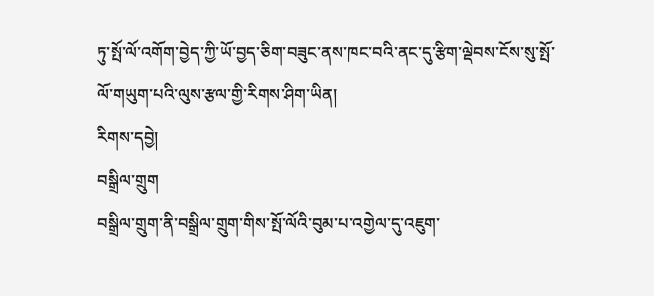ཏུ་སྤོ་ལོ་འགོག་བྱེད་ཀྱི་ཡོ་བྱད་ཅིག་བཟུང་ནས་ཁང་བའི་ནང་དུ་རྩིག་ལྡེབས་ངོས་སུ་སྤོ་ལོ་གཡུག་པའི་ལུས་རྩལ་གྱི་རིགས་ཤིག་ཡིན།
རིགས་དབྱེ།
བསྒྲིལ་གྲུག
བསྒྲིལ་གྲུག་ནི་བསྒྲིལ་གྲུག་གིས་སྤོ་ལོའི་བུམ་པ་འགྱེལ་དུ་འཇུག་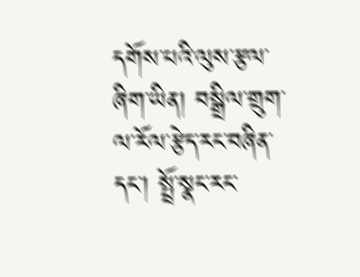དགོས་པའི་ལུས་རྩལ་ཞིག་ཡིན། བསྒྲིལ་གྲུག་ལ་རོལ་རྩེད་རང་བཞིན་དང་། སྤྲོ་སྣང་རང་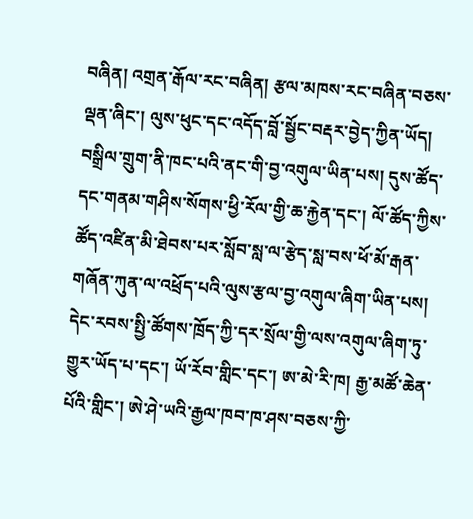བཞིན། འགྲན་རྒོལ་རང་བཞིན། རྩལ་མཁས་རང་བཞིན་བཅས་ལྡན་ཞིང་། ལུས་ཕུང་དང་འདོད་བློ་སྦྱོང་བརྡར་བྱེད་ཀྱིན་ཡོད། བསྒྲིལ་གྲུག་ནི་ཁང་པའི་ནང་གི་བྱ་འགུལ་ཡིན་པས། དུས་ཚོད་དང་གནམ་གཤིས་སོགས་ཕྱི་རོལ་གྱི་ཆ་རྐྱེན་དང་། ལོ་ཚོད་ཀྱིས་ཚོད་འཛིན་མི་ཐེབས་པར་སློབ་སླ་ལ་རྩེད་སླ་བས་ཕོ་མོ་རྒན་གཞོན་ཀུན་ལ་འཕྲོད་པའི་ལུས་རྩལ་བྱ་འགུལ་ཞིག་ཡིན་པས། དེང་རབས་སྤྱི་ཚོགས་ཁྲོད་ཀྱི་དར་སྲོལ་གྱི་ལས་འགུལ་ཞིག་ཏུ་གྱུར་ཡོད་པ་དང་། ཡོ་རོབ་གླིང་དང་། ཨ་མེ་རི་ཁ། རྒྱ་མཚོ་ཆེན་པོའི་གླིང་། ཨེ་ཤེ་ཡའི་རྒྱལ་ཁབ་ཁ་ཤས་བཅས་ཀྱི་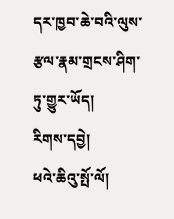དར་ཁྱབ་ཆེ་བའི་ལུས་རྩལ་རྣམ་གྲངས་ཤིག་ཏུ་གྱུར་ཡོད།
རིགས་དབྱེ།
ཕའེ་ཆིའུ་སྤོ་ལོ།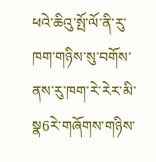ཕའེ་ཆིའུ་སྤོ་ལོ་ནི་རུ་ཁག་གཉིས་སུ་བགོས་ནས་རུ་ཁག་རེ་རེར་མི་སྣ6རེ་གཞོགས་གཉིས་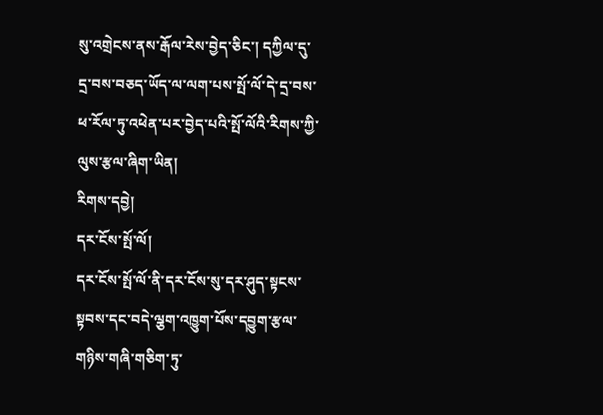སུ་འགྲེངས་ནས་རྒོལ་རེས་བྱེད་ཅིང་། དཀྱིལ་དུ་དྲ་བས་བཅད་ཡོད་ལ་ལག་པས་སྤོ་ལོ་དེ་དྲ་བས་ཕ་རོལ་ཏུ་འཕེན་པར་བྱེད་པའི་སྤོ་ལོའི་རིགས་ཀྱི་ལུས་རྩལ་ཞིག་ཡིན།
རིགས་དབྱེ།
དར་ངོས་སྤོ་ལོ།
དར་ངོས་སྤོ་ལོ་ནི་དར་ངོས་སུ་དར་ཤུད་སྟངས་སྟབས་དང་བདེ་ལྕག་འཁྱུག་པོས་དབྱུག་རྩལ་གཉིས་གཞི་གཅིག་ཏུ་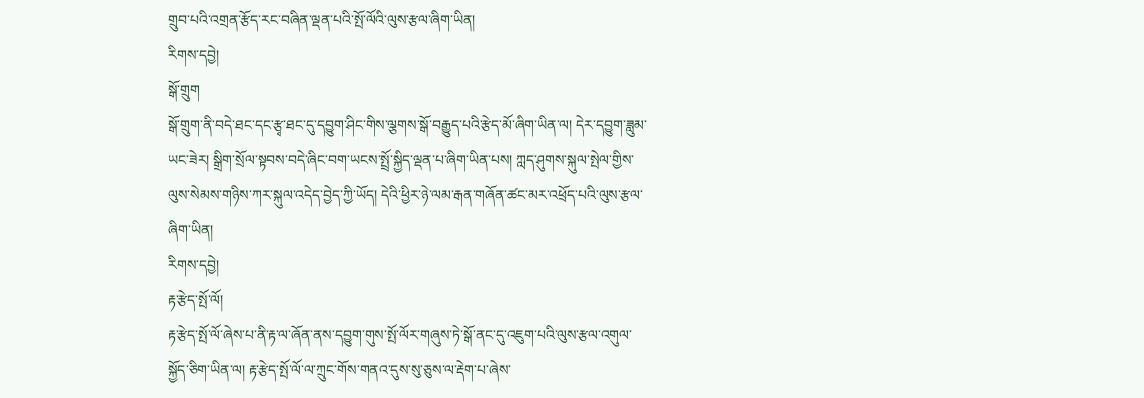གྲུབ་པའི་འགྲན་རྩོད་རང་བཞིན་ལྡན་པའི་སྤོ་ལོའི་ལུས་རྩལ་ཞིག་ཡིན།
རིགས་དབྱེ།
སྒོ་གྲུག
སྒོ་གྲུག་ནི་བདེ་ཐང་དང་རྩྭ་ཐང་དུ་དབྱུག་ཤིང་གིས་ལྕགས་སྒོ་བརྒྱུད་པའི་རྩེད་མོ་ཞིག་ཡིན་ལ། དེར་དབྱུག་ཟླུམ་ཡང་ཟེར། སྒྲིག་སྲོལ་སྟབས་བདེ་ཞིང་བག་ཡངས་སྤྲོ་སྐྱིད་ལྡན་པ་ཞིག་ཡིན་པས། ཀླད་ཤུགས་སྐུལ་སྤེལ་གྱིས་ལུས་སེམས་གཉིས་ཀར་སྐུལ་འདེད་བྱེད་ཀྱི་ཡོད། དེའི་ཕྱིར་ཉེ་ལམ་རྒན་གཞོན་ཚང་མར་འཕྲོད་པའི་ལུས་རྩལ་ཞིག་ཡིན།
རིགས་དབྱེ།
རྟ་རྩེད་སྤོ་ལོ།
རྟ་རྩེད་སྤོ་ལོ་ཞེས་པ་ནི་རྟ་ལ་ཞོན་ནས་དབྱུག་གུས་སྤོ་ལོར་གཞུས་ཏེ་སྒོ་ནང་དུ་འཇུག་པའི་ལུས་རྩལ་འགུལ་སྐྱོད་ཅིག་ཡིན་ལ། རྟ་རྩེད་སྤོ་ལོ་ལ་ཀྲུང་གོས་གནའ་དུས་སུ་ཅུས་ལ་རྡེག་པ་ཞེས་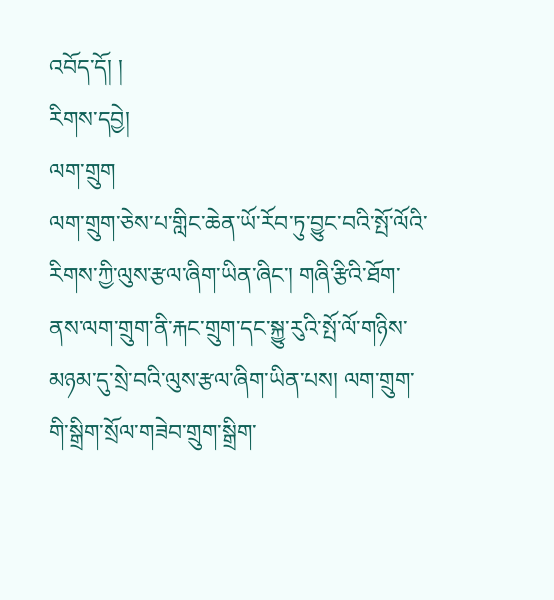འབོད་དོ། །
རིགས་དབྱེ།
ལག་གྲུག
ལག་གྲུག་ཅེས་པ་གླིང་ཆེན་ཡོ་རོབ་ཏུ་བྱུང་བའི་སྤོ་ལོའི་རིགས་ཀྱི་ལུས་རྩལ་ཞིག་ཡིན་ཞིང་། གཞི་རྩིའི་ཐོག་ནས་ལག་གྲུག་ནི་རྐང་གྲུག་དང་སྐྱུ་རུའི་སྤོ་ལོ་གཉིས་མཉམ་དུ་སྲེ་བའི་ལུས་རྩལ་ཞིག་ཡིན་པས། ལག་གྲུག་གི་སྒྲིག་སྲོལ་གཟེབ་གྲུག་སྒྲིག་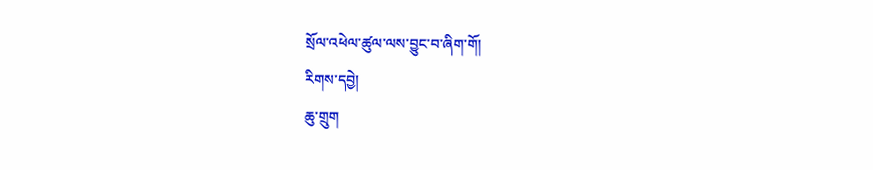སྲོལ་འཕེལ་ཚུལ་ལས་བྱུང་བ་ཞིག་གོ།
རིགས་དབྱེ།
ཆུ་གྲུག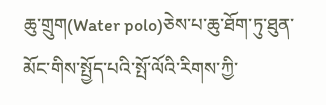ཆུ་གྲུག(Water polo)ཅེས་པ་ཆུ་ཐོག་ཏུ་ཐུན་མོང་གིས་སྤྱོད་པའི་སྤོ་ལོའི་རིགས་ཀྱི་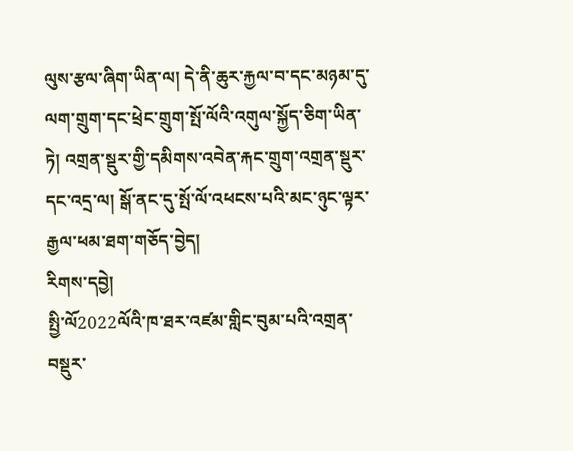ལུས་རྩལ་ཞིག་ཡིན་ལ། དེ་ནི་ཆུར་རྐྱལ་བ་དང་མཉམ་དུ་ལག་གྲུག་དང་ཕྲེང་གྲུག་སྤོ་ལོའི་འགུལ་སྐྱོད་ཅིག་ཡིན་ཏེ། འགྲན་སྡུར་གྱི་དམིགས་འབེན་རྐང་གྲུག་འགྲན་སྡུར་དང་འདྲ་ལ། སྒོ་ནང་དུ་སྤོ་ལོ་འཕངས་པའི་མང་ཉུང་ལྟར་རྒྱལ་ཕམ་ཐག་གཅོད་བྱེད།
རིགས་དབྱེ།
སྤྱི་ལོ2022ལོའི་ཁ་ཐར་འཛམ་གླིང་བུམ་པའི་འགྲན་བསྡུར་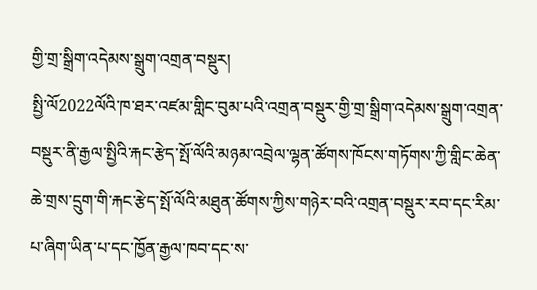གྱི་གྲ་སྒྲིག་འདེམས་སྒྲུག་འགྲན་བསྡུར།
སྤྱི་ལོ2022ལོའི་ཁ་ཐར་འཛམ་གླིང་བུམ་པའི་འགྲན་བསྡུར་གྱི་གྲ་སྒྲིག་འདེམས་སྒྲུག་འགྲན་བསྡུར་ནི་རྒྱལ་སྤྱིའི་རྐང་རྩེད་སྤོ་ལོའི་མཉམ་འབྲེལ་ལྷན་ཚོགས་ཁོངས་གཏོགས་ཀྱི་གླིང་ཆེན་ཆེ་གྲས་དྲུག་གི་རྐང་རྩེད་སྤོ་ལོའི་མཐུན་ཚོགས་ཀྱིས་གཉེར་བའི་འགྲན་བསྡུར་རབ་དང་རིམ་པ་ཞིག་ཡིན་པ་དང་ཁྱོན་རྒྱལ་ཁབ་དང་ས་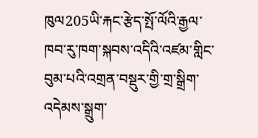ཁུལ205ཡི་རྐང་རྩེད་སྤོ་ལོའི་རྒྱལ་ཁབ་རུ་ཁག་སྐབས་འདིའི་འཛམ་གླིང་བུམ་པའི་འགྲན་བསྡུར་གྱི་གྲ་སྒྲིག་འདེམས་སྒྲུག་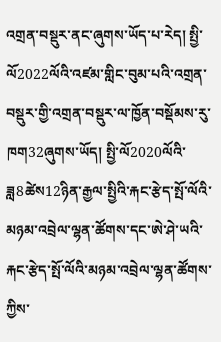འགྲན་བསྡུར་ནང་ཞུགས་ཡོད་པ་རེད། སྤྱི་ལོ2022ལོའི་འཛམ་གླིང་བུམ་པའི་འགྲན་བསྡུར་གྱི་འགྲན་བསྡུར་ལ་ཁྱོན་བསྡོམས་རུ་ཁག32ཞུགས་ཡོད། སྤྱི་ལོ2020ལོའི་ཟླ8ཚེས12ཉིན་རྒྱལ་སྤྱིའི་རྐང་རྩེད་སྤོ་ལོའི་མཉམ་འབྲེལ་ལྷན་ཚོགས་དང་ཨེ་ཤེ་ཡའི་རྐང་རྩེད་སྤོ་ལོའི་མཉམ་འབྲེལ་ལྷན་ཚོགས་ཀྱིས་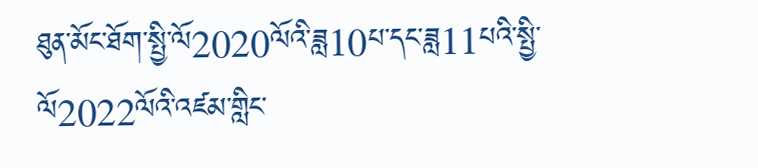ཐུན་མོང་ཐོག་སྤྱི་ལོ2020ལོའི་ཟླ10པ་དང་ཟླ11པའི་སྤྱི་ལོ2022ལོའི་འཛམ་གླིང་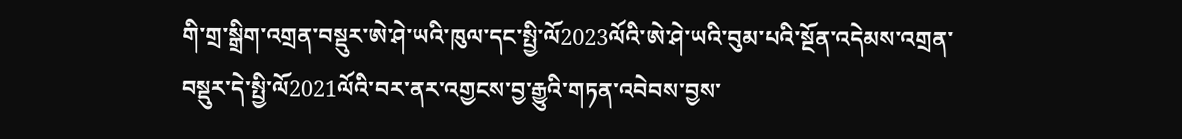གི་གྲ་སྒྲིག་འགྲན་བསྡུར་ཨེ་ཤེ་ཡའི་ཁུལ་དང་སྤྱི་ལོ2023ལོའི་ཨེ་ཤེ་ཡའི་བུམ་པའི་སྔོན་འདེམས་འགྲན་བསྡུར་དེ་སྤྱི་ལོ2021ལོའི་བར་ནར་འགྱངས་བྱ་རྒྱུའི་གཏན་འབེབས་བྱས་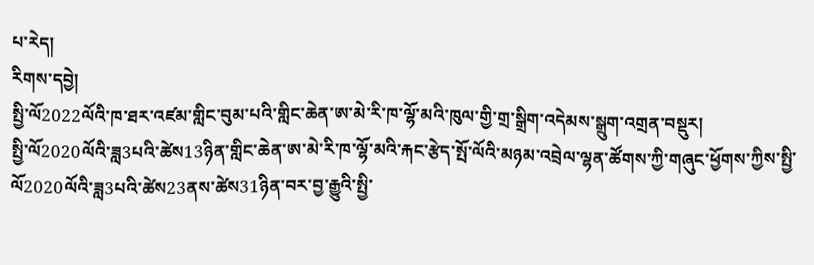པ་རེད།
རིགས་དབྱེ།
སྤྱི་ལོ2022ལོའི་ཁ་ཐར་འཛམ་གླིང་བུམ་པའི་གླིང་ཆེན་ཨ་མེ་རི་ཁ་ལྷོ་མའི་ཁུལ་གྱི་གྲ་སྒྲིག་འདེམས་སྒྲུག་འགྲན་བསྡུར།
སྤྱི་ལོ2020ལོའི་ཟླ3པའི་ཚེས13ཉིན་གླིང་ཆེན་ཨ་མེ་རི་ཁ་ལྷོ་མའི་རྐང་རྩེད་སྤོ་ལོའི་མཉམ་འབྲེལ་ལྷན་ཚོགས་ཀྱི་གཞུང་ཕྱོགས་ཀྱིས་སྤྱི་ལོ2020ལོའི་ཟླ3པའི་ཚེས23ནས་ཚེས31ཉིན་བར་བྱ་རྒྱུའི་སྤྱི་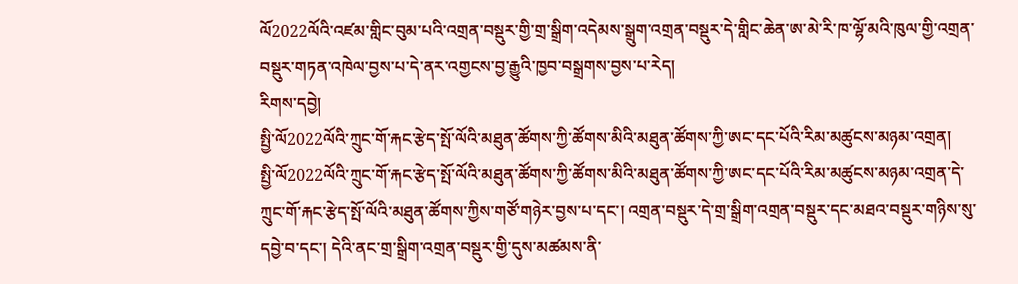ལོ2022ལོའི་འཛམ་གླིང་བུམ་པའི་འགྲན་བསྡུར་གྱི་གྲ་སྒྲིག་འདེམས་སྒྲུག་འགྲན་བསྡུར་དེ་གླིང་ཆེན་ཨ་མེ་རི་ཁ་ལྷོ་མའི་ཁུལ་གྱི་འགྲན་བསྡུར་གཏན་འཁེལ་བྱས་པ་དེ་ནར་འགྱངས་བྱ་རྒྱུའི་ཁྱབ་བསྒྲགས་བྱས་པ་རེད།
རིགས་དབྱེ།
སྤྱི་ལོ2022ལོའི་ཀྲུང་གོ་རྐང་རྩེད་སྤོ་ལོའི་མཐུན་ཚོགས་ཀྱི་ཚོགས་མིའི་མཐུན་ཚོགས་ཀྱི་ཨང་དང་པོའི་རིམ་མཚུངས་མཉམ་འགྲན།
སྤྱི་ལོ2022ལོའི་ཀྲུང་གོ་རྐང་རྩེད་སྤོ་ལོའི་མཐུན་ཚོགས་ཀྱི་ཚོགས་མིའི་མཐུན་ཚོགས་ཀྱི་ཨང་དང་པོའི་རིམ་མཚུངས་མཉམ་འགྲན་དེ་ཀྲུང་གོ་རྐང་རྩེད་སྤོ་ལོའི་མཐུན་ཚོགས་ཀྱིས་གཙོ་གཉེར་བྱས་པ་དང་། འགྲན་བསྡུར་དེ་གྲ་སྒྲིག་འགྲན་བསྡུར་དང་མཐའ་བསྡུར་གཉིས་སུ་དབྱེ་བ་དང་། དེའི་ནང་གྲ་སྒྲིག་འགྲན་བསྡུར་གྱི་དུས་མཚམས་ནི་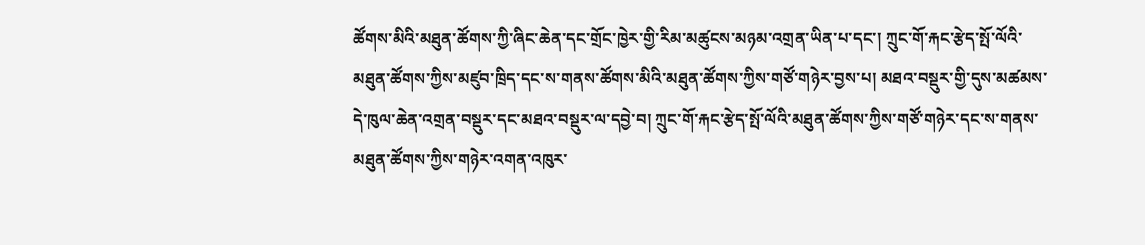ཚོགས་མིའི་མཐུན་ཚོགས་ཀྱི་ཞིང་ཆེན་དང་གྲོང་ཁྱེར་གྱི་རིམ་མཚུངས་མཉམ་འགྲན་ཡིན་པ་དང་། ཀྲུང་གོ་རྐང་རྩེད་སྤོ་ལོའི་མཐུན་ཚོགས་ཀྱིས་མཛུབ་ཁྲིད་དང་ས་གནས་ཚོགས་མིའི་མཐུན་ཚོགས་ཀྱིས་གཙོ་གཉེར་བྱས་པ། མཐའ་བསྡུར་གྱི་དུས་མཚམས་དེ་ཁུལ་ཆེན་འགྲན་བསྡུར་དང་མཐའ་བསྡུར་ལ་དབྱེ་བ། ཀྲུང་གོ་རྐང་རྩེད་སྤོ་ལོའི་མཐུན་ཚོགས་ཀྱིས་གཙོ་གཉེར་དང་ས་གནས་མཐུན་ཚོགས་ཀྱིས་གཉེར་འགན་འཁུར་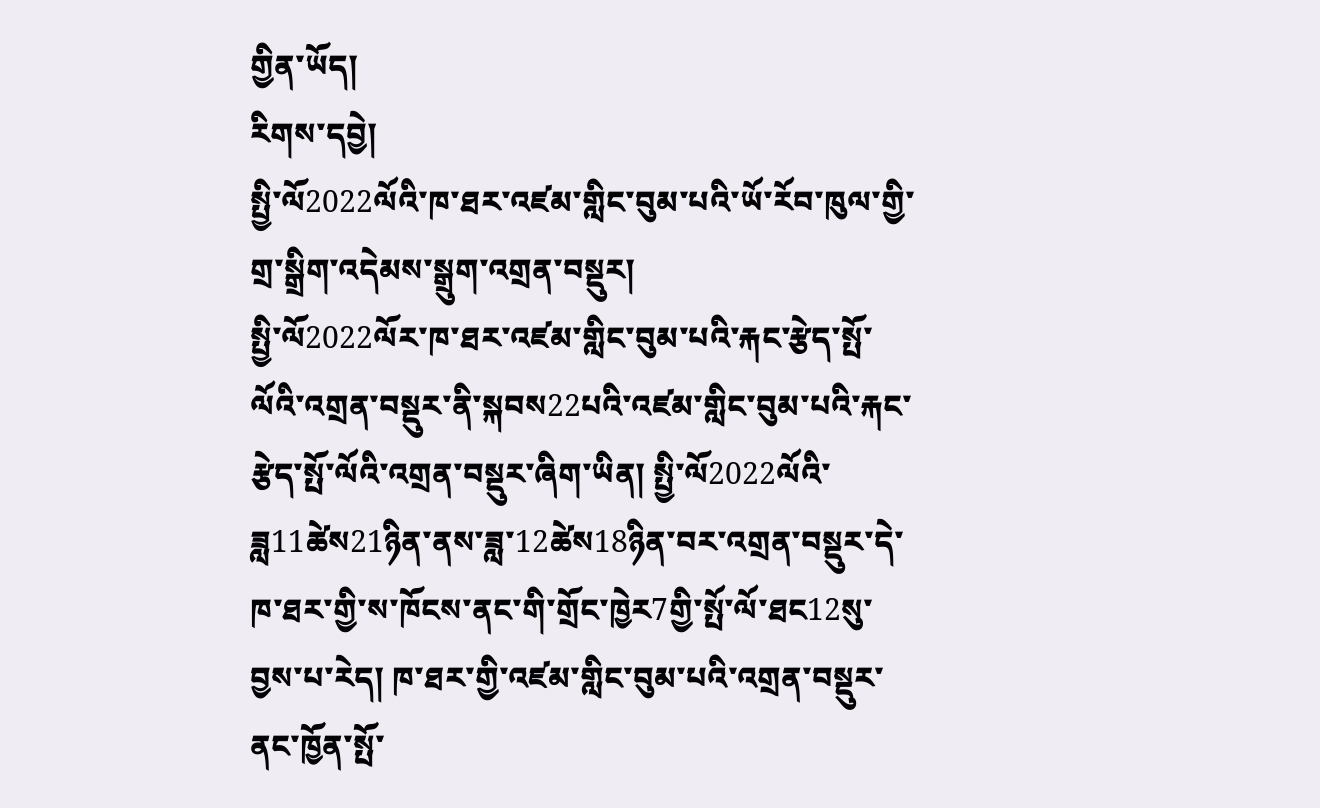གྱིན་ཡོད།
རིགས་དབྱེ།
སྤྱི་ལོ2022ལོའི་ཁ་ཐར་འཛམ་གླིང་བུམ་པའི་ཡོ་རོབ་ཁུལ་གྱི་གྲ་སྒྲིག་འདེམས་སྒྲུག་འགྲན་བསྡུར།
སྤྱི་ལོ2022ལོར་ཁ་ཐར་འཛམ་གླིང་བུམ་པའི་རྐང་རྩེད་སྤོ་ལོའི་འགྲན་བསྡུར་ནི་སྐབས22པའི་འཛམ་གླིང་བུམ་པའི་རྐང་རྩེད་སྤོ་ལོའི་འགྲན་བསྡུར་ཞིག་ཡིན། སྤྱི་ལོ2022ལོའི་ཟླ11ཚེས21ཉིན་ནས་ཟླ་12ཚེས18ཉིན་བར་འགྲན་བསྡུར་དེ་ཁ་ཐར་གྱི་ས་ཁོངས་ནང་གི་གྲོང་ཁྱེར7གྱི་སྤོ་ལོ་ཐང12སུ་བྱས་པ་རེད། ཁ་ཐར་གྱི་འཛམ་གླིང་བུམ་པའི་འགྲན་བསྡུར་ནང་ཁྱོན་སྤོ་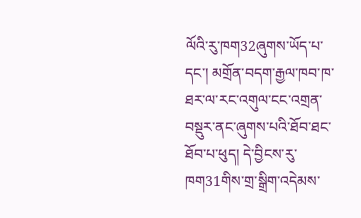ལོའི་རུ་ཁག32ཞུགས་ཡོད་པ་དང་། མགྲོན་བདག་རྒྱལ་ཁབ་ཁ་ཐར་ལ་རང་འགུལ་ངང་འགྲན་བསྡུར་ནང་ཞུགས་པའི་ཐོབ་ཐང་ཐོབ་པ་ཕུད། དེ་བྱིངས་རུ་ཁག31གིས་གྲ་སྒྲིག་འདེམས་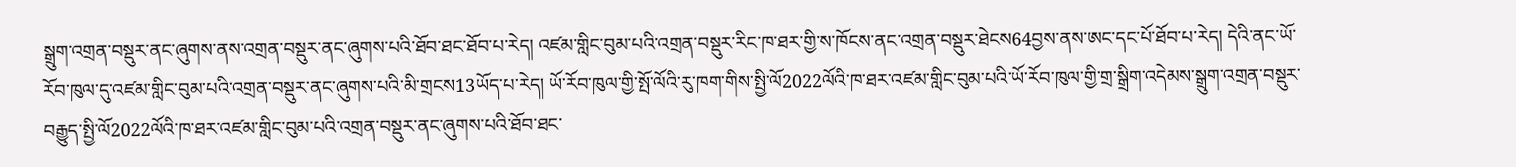སྒྲུག་འགྲན་བསྡུར་ནང་ཞུགས་ནས་འགྲན་བསྡུར་ནང་ཞུགས་པའི་ཐོབ་ཐང་ཐོབ་པ་རེད། འཛམ་གླིང་བུམ་པའི་འགྲན་བསྡུར་རིང་ཁ་ཐར་གྱི་ས་ཁོངས་ནང་འགྲན་བསྡུར་ཐེངས64བྱས་ནས་ཨང་དང་པོ་ཐོབ་པ་རེད། དེའི་ནང་ཡོ་རོབ་ཁུལ་དུ་འཛམ་གླིང་བུམ་པའི་འགྲན་བསྡུར་ནང་ཞུགས་པའི་མི་གྲངས13ཡོད་པ་རེད། ཡོ་རོབ་ཁུལ་གྱི་སྤོ་ལོའི་རུ་ཁག་གིས་སྤྱི་ལོ2022ལོའི་ཁ་ཐར་འཛམ་གླིང་བུམ་པའི་ཡོ་རོབ་ཁུལ་གྱི་གྲ་སྒྲིག་འདེམས་སྒྲུག་འགྲན་བསྡུར་བརྒྱུད་སྤྱི་ལོ2022ལོའི་ཁ་ཐར་འཛམ་གླིང་བུམ་པའི་འགྲན་བསྡུར་ནང་ཞུགས་པའི་ཐོབ་ཐང་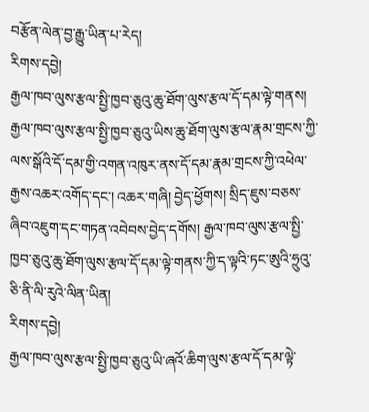བརྩོན་ལེན་བྱ་རྒྱུ་ཡིན་པ་རེད།
རིགས་དབྱེ།
རྒྱལ་ཁབ་ལུས་རྩལ་སྤྱི་ཁྱབ་ཅུའུ་ཆུ་ཐོག་ལུས་རྩལ་དོ་དམ་ལྟེ་གནས།
རྒྱལ་ཁབ་ལུས་རྩལ་སྤྱི་ཁྱབ་ཅུའུ་ཡིས་ཆུ་ཐོག་ལུས་རྩལ་རྣམ་གྲངས་ཀྱི་ལས་སྒོའི་དོ་དམ་གྱི་འགན་འཁུར་ནས་དོ་དམ་རྣམ་གྲངས་ཀྱི་འཕེལ་རྒྱས་འཆར་འགོད་དང་། འཆར་གཞི། བྱེད་ཕྱོགས། སྲིད་ཇུས་བཅས་ཞིབ་འཇུག་དང་གཏན་འབེབས་བྱེད་དགོས། རྒྱལ་ཁབ་ལུས་རྩལ་སྤྱི་ཁྱབ་ཅུའུ་ཆུ་ཐོག་ལུས་རྩལ་དོ་དམ་ལྟེ་གནས་ཀྱི་ད་ལྟའི་ཏང་ཨུའི་ཧྲུའུ་ཅི་ནི་ལི་རུའེ་ལིན་ཡིན།
རིགས་དབྱེ།
རྒྱལ་ཁབ་ལུས་རྩལ་སྤྱི་ཁྱབ་ཅུའུ་ཡི་ཞའོ་ཆིག་ལུས་རྩལ་དོ་དམ་ལྟེ་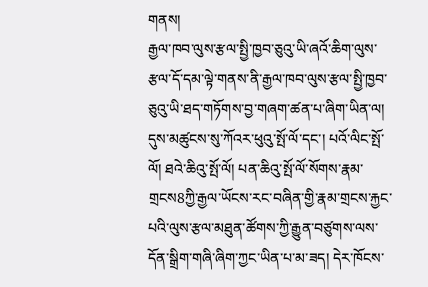གནས།
རྒྱལ་ཁབ་ལུས་རྩལ་སྤྱི་ཁྱབ་ཅུའུ་ཡི་ཞའོ་ཆིག་ལུས་རྩལ་དོ་དམ་ལྟེ་གནས་ནི་རྒྱལ་ཁབ་ལུས་རྩལ་སྤྱི་ཁྱབ་ཅུའུ་ཡི་ཐད་གཏོགས་བྱ་གཞག་ཚན་པ་ཞིག་ཡིན་ལ། དུས་མཚུངས་སུ་ཀོའར་ཕུའུ་སྤོ་ལོ་དང་། པའོ་ལིང་སྤོ་ལོ། ཐའེ་ཆིའུ་སྤོ་ལོ། པན་ཆིའུ་སྤོ་ལོ་སོགས་རྣམ་གྲངས8ཀྱི་རྒྱལ་ཡོངས་རང་བཞིན་གྱི་རྣམ་གྲངས་རྐྱང་པའི་ལུས་རྩལ་མཐུན་ཚོགས་ཀྱི་རྒྱུན་བཙུགས་ལས་དོན་སྒྲིག་གཞི་ཞིག་ཀྱང་ཡིན་པ་མ་ཟད། དེར་ཁོངས་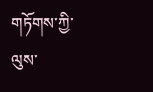གཏོགས་ཀྱི་ལུས་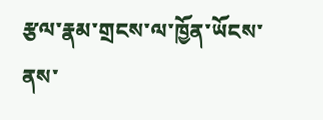རྩལ་རྣམ་གྲངས་ལ་ཁྱོན་ཡོངས་ནས་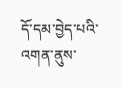དོ་དམ་བྱེད་པའི་འགན་ནུས་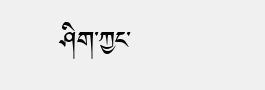ཤིག་ཀྱང་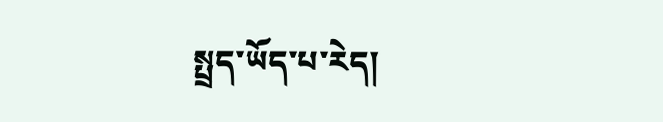སྤྲད་ཡོད་པ་རེད།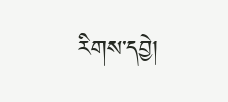རིགས་དབྱེ།